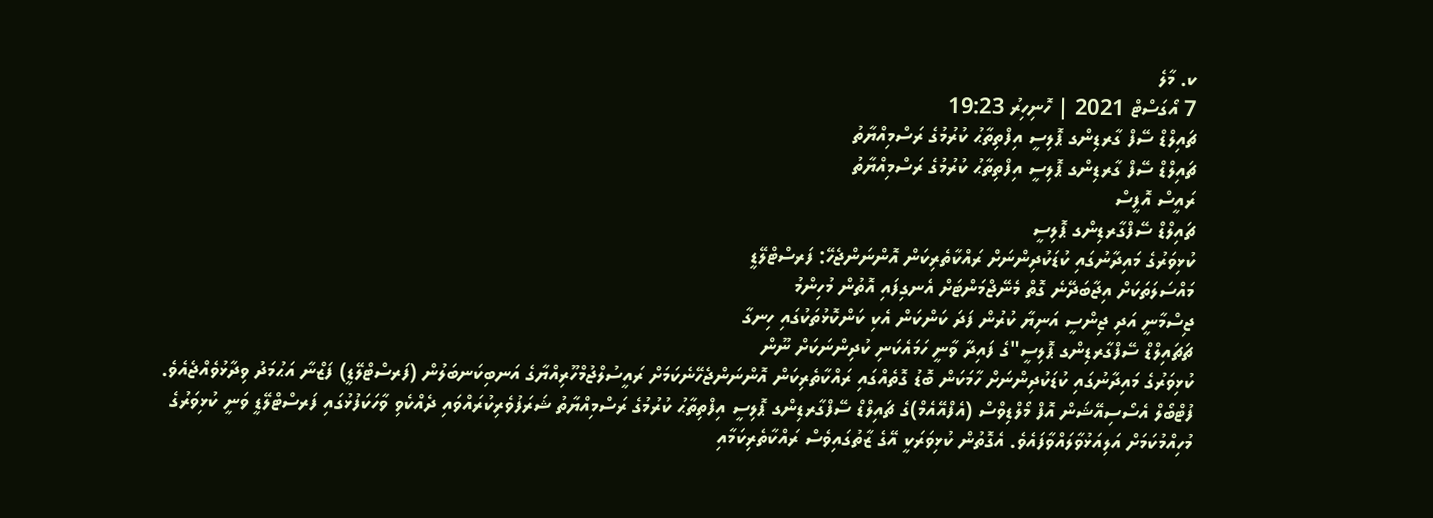ކ. މާލެ
7 އޯގަސްޓް 2021 | ހޮނިހިރު 19:23
ޗައިލްޑް ސޭފް ގާރޑިންގ ޕޮލިސީ އިފްތިތާޙު ކުރުމުގެ ރަސްމިއްޔާތު
ޗައިލްޑް ސޭފް ގާރޑިންގ ޕޮލިސީ އިފްތިތާޙު ކުރުމުގެ ރަސްމިއްޔާތު
ރައީސް އޮފީސް
ޗައިލްޑް ސޭފްގާރޑިންގ ޕޮލިސީ
ކުޅިވަރުގެ މައިދާނުގައި ކުޑަކުދިންނަށް ރައްކާތެރިކަން އޮންނަންޖެހޭ: ފަރސްޓްލޭޑީ
މައްސަލަތަކަށް އިޖާބަދޭނެ ގޮތް މެނޭޖްމަންޓަށް އެނގިފައި އޮތުން މުހިންމު
ޖިސްމާނީ އަދި ޖިންސީ އަނިޔާ ކުރުން ފަދަ ކަންކަން އެކި ކަންކޮޅުތަކުގައި ހިނގާ
ޗަޗައިލްޑް ސޭފްގާރޑިންގ ޕޮލިސީ"ގެ ފައިދާ ވާނީ ހަމައެކަނި ކުދިންނަކަށް ނޫން
ކުޅިވަރުގެ މައިދާނުގައި ކުޑަކުދިންނަށް ހާމަކަން ބޮޑު ގޮތެއްގައި ރައްކާތެރިކަން އޮންނަންޖެހޭނެކަމަށް ރައީސުލްޖުމްހޫރިއްޔާގެ އަނބިކަނބަލުން (ފަރސްޓްލޭޑީ) ފަޒްނާ އަޙުމަދު ވިދާޅުވެއްޖެއެވެ.
ފުޓްބޯލް އެސޯސިއޭޝަން އޮފް މޯލްޑިވްސް (އެފްއޭއެމް)ގެ ޗައިލްޑް ސޭފްގާރޑިންގ ޕޮލިސީ އިފްތިތާޙު ކުރުމުގެ ރަސްމިއްޔާތު ޝަރަފުވެރިކުރައްވައި ދެއްކެވި ވާހަކަފުޅުގައި ފަރސްޓްލޭޑީ ވަނީ ކުޅިވަރުގެ މުހިއްމުކަމަށް އަލިއަޅުވާލައްވާފައެވެ. އެގޮތުން ކުޅިވަރަކީ އޭގެ ޒާތުގައިވެސް ރައްކާތެރިކަމާއި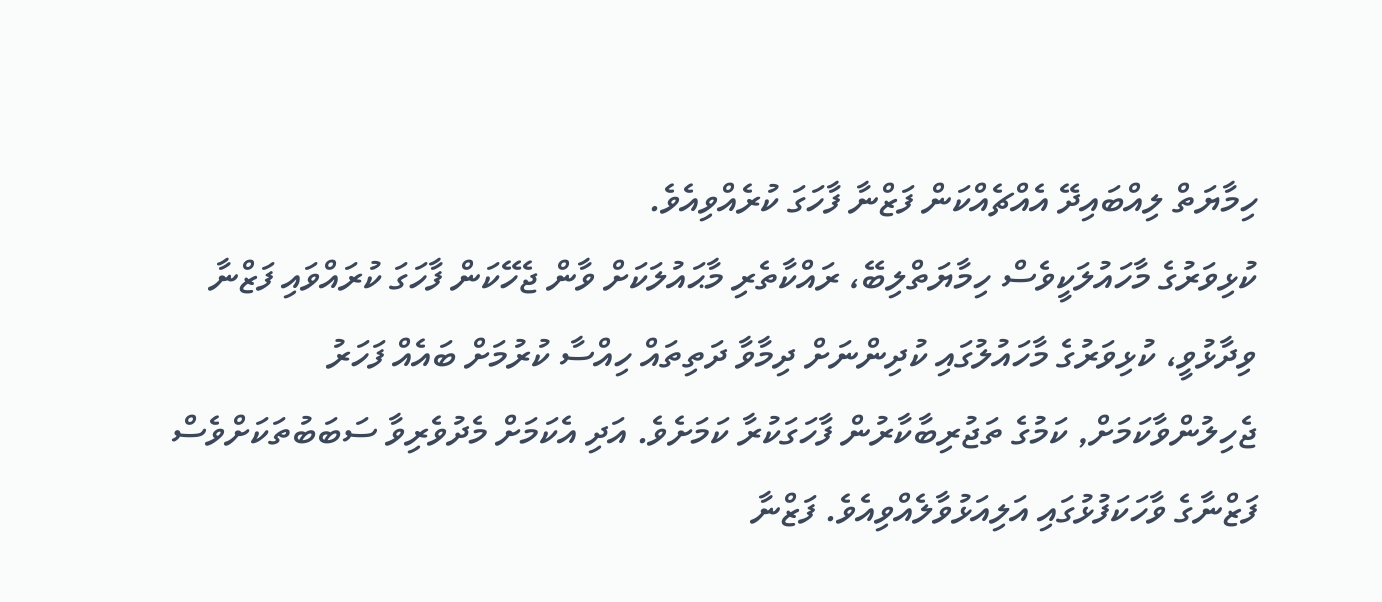ހިމާޔަތް ލިއްބައިދޭ އެއްޗެއްކަން ފަޒްނާ ފާހަގަ ކުރެއްވިއެވެ.
ކުޅިވަރުގެ މާހައުލަކީވެސް ހިމާޔަތްލިބޭ، ރައްކާތެރި މާޙައުލަކަށް ވާން ޖެހޭކަން ފާހަގަ ކުރައްވައި ފަޒްނާ ވިދާޅުވީ، ކުޅިވަރުގެ މާހައުލުގައި ކުދިންނަށް ދިމާވާ ދަތިތައް ހިއްސާ ކުރުމަށް ބައެއް ފަހަރު ޖެހިލުންވާކަމަށް, ކަމުގެ ތަޖުރިބާކާރުން ފާހަގަކުރާ ކަމަށެވެ. އަދި އެކަމަށް މެދުވެރިވާ ސަބަބުތަކަށްވެސް ފަޒްނާގެ ވާހަކަފުޅުގައި އަލިއަޅުވާލެއްވިއެވެ. ފަޒްނާ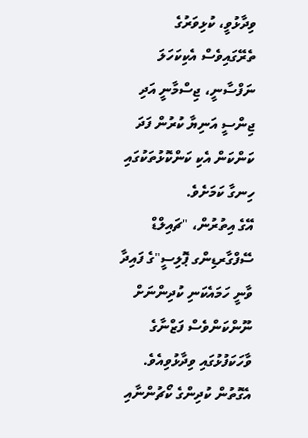ވިދާޅުވީ، ކުޅިވަރުގެ ތެރޭގައިވެސް އެކިކަހަލަ ނަފްސާނީ، ޖިސްމާނީ އަދި ޖިންސީ އަނިޔާ ކުރުން ފަދަ ކަންކަން އެކި ކަންކޮޅުތަކުގައި ހިނގާ ކަމަށެވެ.
އޭގެ އިތުރުން، "ޗައިލްޑް ސޭފްގާރޑިންގ ޕޮލިސީ"ގެ ފައިދާ ވާނީ ހަމައެކަނި ކުދިންނަށް ނޫންކަންވެސް ފަޒްނާގެ ވާހަކަފުޅުގައި ވިދާޅުވިއެވެ. އެގޮތުން ކުދިންގެ ކޯޗުންނާއި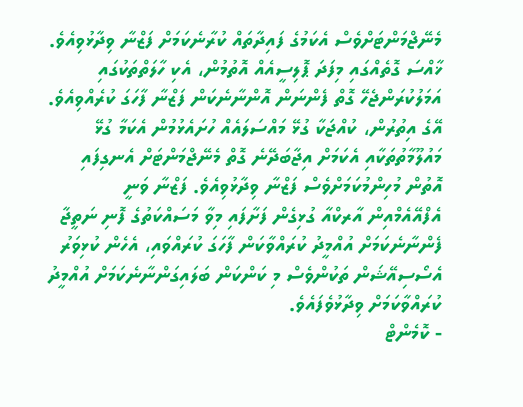މެނޭޖްމަންޓަށްވެސް އެކަމުގެ ފައިދާތައް ކުރާނެކަމަށް ފަޒްނާ ވިދާޅުވިއެވެ. ޚާއްސަ ގޮތެއްގައި މިފަދަ ޕޮލިސީއެއް އޮތުމުން، އެކި ހާލަތްތަކުގައި އަމަލުކުރަންޖެހޭ ގޮތް ފެންނަން އޮންނާނެކަން ފަޒްނާ ފާހަގަ ކުރެއްވިއެވެ.
އޭގެ އިތުރުން، ކުއްޖަކާ ގުޅޭ މައްސަލައެއް ހުށައެޅުމުން އެކަމާ ގުޅޭ މައުލޫމާތުތަކާއި އެކަމަށް އިޖާބަދޭނެ ގޮތް މެނޭޖްމަންޓަށް އެނގިފައި އޮތުން މުހިންމުކަމަށްވެސް ފަޒްނާ ވިދާޅުވިއެވެ. ފަޒްނާ ވަނީ އެފްއޭއެމްއިން އާރކްއާ ގުޅިގެން ފަށާފައި މިވާ މަސައްކަތުގެ ފޮނި ނަތީޖާ ފެންނާނެކަމަށް އުއްމީދު ކުރައްވާކަން ފާހަގަ ކުރައްވައި، އެހެން ކުޅިވަރު އެސޯސިއޭޝަން ތަކުންވެސް މި ކަންކަން ބަލައިގަންނާނެކަމަށް އުއްމީދު ކުރައްވާކަމަށް ވިދާޅުވެފައެވެ.
- ކޮމެންޓް